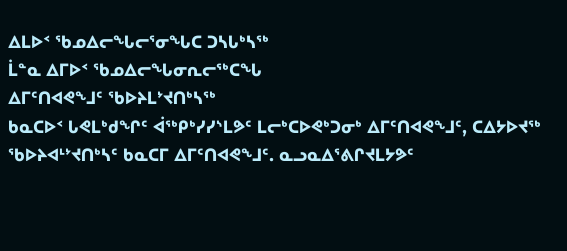ᐃᒪᐅᑉ ᖃᓄᐃᓕᖕᒐᓕᕐᓂᖕᒐᑕ ᑐᓴᒐᒃᓴᖅ
ᒫᓐᓇ ᐃᒥᐅᑉ ᖃᓄᐃᓕᖕᒐᓂᕆᓕᖅᑕᖕᒐ
ᐃᒥᑦᑎᐊᕙᖕᒧᑦ ᖃᐅᔨᒪᔾᔪᑎᒃᓴᖅ
ᑲᓇᑕᐅᑉ ᒐᕙᒪᒃᑯᖕᒋᑦ ᐋᖅᑭᒃᓯᓯᔅᒪᕗᑦ ᒪᓕᒃᑕᐅᕙᒃᑐᓂᒃ ᐃᒥᑦᑎᐊᕙᖕᒧᑦ, ᑕᐃᔭᐅᔪᖅ ᖃᐅᔨᐊᒻᔾᔪᑎᒃᓴᑦ ᑲᓇᑕᒥ ᐃᒥᑦᑎᐊᕙᖕᒧᑦ. ᓇᓗᓇᐃᕐᕕᒋᔪᒪᔭᕗᑦ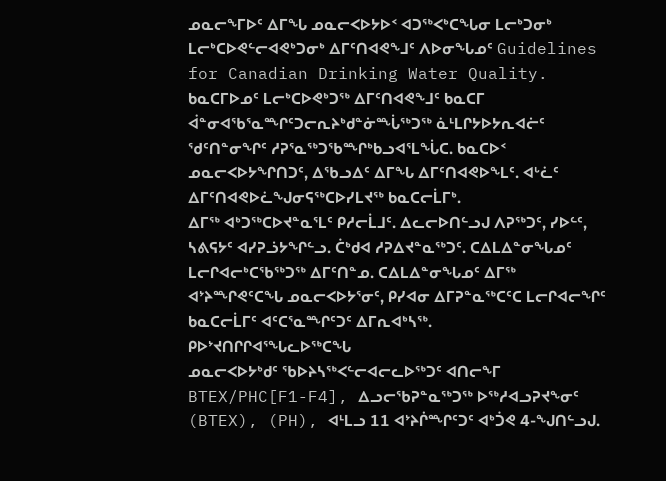ᓄᓇᓕᖕᒥᐅᑦ ᐃᒥᖕᒐ ᓄᓇᓕᐸᐅᔭᐅᑉ ᐊᑐᖅᐸᒃᑕᖕᒐᓂ ᒪᓕᒃᑐᓂᒃ ᒪᓕᒃᑕᐅᕙᓪᓕᐊᕙᒃᑐᓂᒃ ᐃᒥᑦᑎᐊᕙᖕᒧᑦ ᐱᐅᓂᖕᒐᓄᑦ Guidelines for Canadian Drinking Water Quality.
ᑲᓇᑕᒥᐅᓄᑦ ᒪᓕᒃᑕᐅᕙᒃᑐᖅ ᐃᒥᑦᑎᐊᕙᖕᒧᑦ ᑲᓇᑕᒥ ᐋᓐᓂᐊᖃᕐᓇᖖᒋᑦᑐᓕᕆᔨᒃᑯᓐᓃᖖᒑᖅᑐᖅ ᓈᒻᒪᒋᔭᐅᔭᕆᐊᓖᑦ ᖁᑦᑎᓐᓂᖕᒋᑦ ᓱᕈᕐᓇᖅᑐᖃᖖᒋᒃᑲᓗᐊᕐᒪᖕᒑᑕ. ᑲᓇᑕᐅᑉ ᓄᓇᓕᐸᐅᔭᖕᒋᑎᑐᑦ, ᐃᖃᓗᐃᑦ ᐃᒥᖕᒐ ᐃᒥᑦᑎᐊᕙᐅᖕᒪᑦ. ᐊᒡᓛᑦ ᐃᒥᑦᑎᐊᕙᐅᓛᖕᒍᓂᕋᖅᑕᐅᓯᒪᔪᖅ ᑲᓇᑕᓕᒫᒥᒃ.
ᐃᒥᖅ ᐊᒃᑐᖅᑕᐅᔪᓐᓇᕐᒪᑦ ᑭᓱᓕᒫᒧᑦ. ᐃᓚᓕᐅᑎᓪᓗᒍ ᐱᕈᖅᑐᑦ, ᓯᐅᓪᑦ, ᓴᕕᕋᔭᑦ ᐊᓯᕈᓘᔭᖕᒋᓪᓗ. ᑖᒃᑯᐊ ᓱᕈᐃᔪᓐᓇᖅᑐᑦ. ᑕᐃᒪᐃᓐᓂᖕᒐᓄᑦ ᒪᓕᒋᐊᓕᒃᑕᖃᖅᑐᖅ ᐃᒥᑦᑎᓐᓄ. ᑕᐃᒪᐃᓐᓂᖕᒐᓄᑦ ᐃᒥᖅ ᐊᔾᔨᖖᒋᕙᑦᑕᖕᒐ ᓄᓇᓕᐸᐅᔭᕐᓂᑦ, ᑭᓯᐊᓂ ᐃᒥᕈᓐᓇᖅᑕᑦᑕ ᒪᓕᒋᐊᓕᖕᒋᑦ ᑲᓇᑕᓕᒫᒥᑦ ᐊᑦᑕᕐᓇᖖᒋᑦᑐᑦ ᐃᒥᕆᐊᒃᓴᖅ.
ᑭᐅᔾᔪᑎᒋᒋᐊᕐᖕᒐᓚᐅᖅᑕᖕᒐ
ᓄᓇᓕᐸᐅᔭᒃᑯᑦ ᖃᐅᔨᓴᖅᐸᓪᓕᐊᓕᓚᐅᖅᑐᑦ ᐊᑎᓕᖕᒥ BTEX/PHC[F1-F4], ᐃᓗᓕᖃᕈᓐᓇᖅᑐᖅ ᐅᖅᓱᐊᓗᕈᔪᖕᓂᑦ  (BTEX), (PH), ᐊᒻᒪᓗ 11 ᐊᔾᔨᒌᖖᒋᑦᑐᑦ ᐊᒃᑑᕙ 4-ᖕᒍᑎᓪᓗᒍ.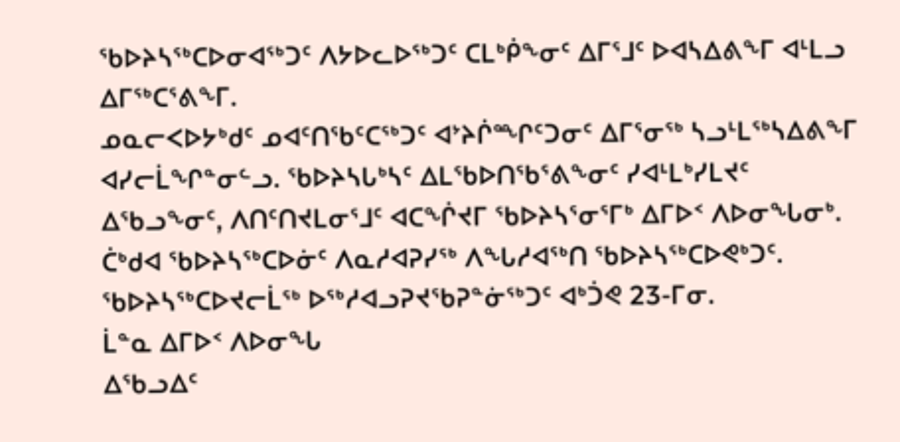ᖃᐅᔨᓴᖅᑕᐅᓂᐊᖅᑐᑦ ᐱᔭᐅᓚᐅᖅᑐᑦ ᑕᒪᒃᑮᖕᓂᑦ ᐃᒥᕐᒧᑦ ᐅᐊᓴᐃᕕᖕᒥ ᐊᒻᒪᓗ ᐃᒥᖅᑕᕐᕕᖕᒥ.
ᓄᓇᓕᐸᐅᔭᒃᑯᑦ ᓄᐊᑦᑎᖃᑦᑕᖅᑐᑦ ᐊᔾᔨᒌᖖᒋᑦᑐᓂᑦ ᐃᒥᕐᓂᖅ ᓴᓗᒻᒪᖅᓴᐃᕕᖕᒥ ᐊᓯᓕᒫᖕᒋᓐᓂᓪᓗ. ᖃᐅᔨᓴᒐᒃᓴᑦ ᐃᒪᖃᐅᑎᖃᕐᕕᖕᓂᑦ ᓯᐊᒻᒪᒃᓯᒪᔪᑦ ᐃᖃᓗᖕᓂᑦ, ᐱᑎᑦᑎᔪᒪᓂᕐᒧᑦ ᐊᑕᖕᒌᔪᒥ ᖃᐅᔨᓴᕐᓂᕐᒥᒃ ᐃᒥᐅᑉ ᐱᐅᓂᖕᒐᓂᒃ. ᑖᒃᑯᐊ ᖃᐅᔨᓴᖅᑕᐅᓃᑦ ᐱᓇᓱᐊᕈᓯᖅ ᐱᖕᒐᓱᐊᖅᑎ ᖃᐅᔨᓴᖅᑕᐅᕙᒃᑐᑦ. ᖃᐅᔨᓴᖅᑕᐅᔪᓕᒫᖅ ᐅᖅᓱᐊᓗᕈᔪᖃᕈᓐᓃᖅᑐᑦ ᐊᒃᑑᕙ 23-ᒥᓂ.
ᒫᓐᓇ ᐃᒥᐅᑉ ᐱᐅᓂᖕᒐ
ᐃᖃᓗᐃᑦ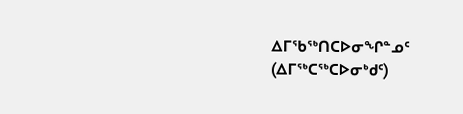ᐃᒥᖃᖅᑎᑕᐅᓂᖕᒋᓐᓄᑦ (ᐃᒥᖅᑕᖅᑕᐅᓂᒃᑯᑦ)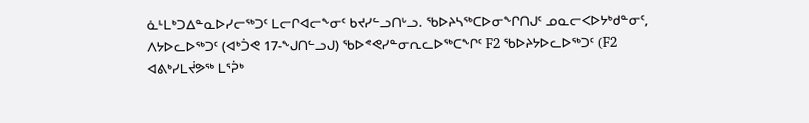ᓈᒻᒪᒃᑐᐃᓐᓇᐅᓯᓕᖅᑐᑦ ᒪᓕᒋᐊᓕᖕᓂᑦ ᑲᔪᓯᓪᓗᑎᒡᓗ. ᖃᐅᔨᓴᖅᑕᐅᓂᖕᒋᑎᒍᑦ ᓄᓇᓕᐸᐅᔭᒃᑯᓐᓂᑦ, ᐱᔭᐅᓚᐅᖅᑐᑦ (ᐊᒃᑑᕙ 17-ᖕᒍᑎᓪᓗᒍ) ᖃᐅᕝᕙᓯᓐᓂᕆᓚᐅᖅᑕᖕᒋᑦ F2 ᖃᐅᔨᔭᐅᓚᐅᖅᑐᑦ (F2 ᐊᕕᒃᓯᒪᔫᕗᖅ ᒪᕐᕉᒃ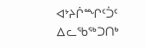ᐊᔾᔨᒌᖖᒋᑦᑑᑦ ᐃᓚᖃᖅᑐᑎᒃ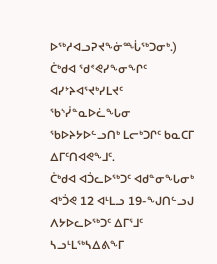ᐅᖅᓱᐊᓗᕈᔪᖕᓃᖖᒑᖅᑐᓂᒃ.)
ᑖᒃᑯᐊ ᖁᕝᕙᓯᖕᓂᖕᒋᑦ ᐊᓯᔾᔨᐊᕐᔪᒃᓯᒪᔪᑦ ᖃᔅᓰᓐᓇᐅᓛᖕᒐᓂ ᖃᐅᔨᔭᐅᓪᓗᑎᒃ ᒪᓕᒃᑐᒋᑦ ᑲᓇᑕᒥ ᐃᒥᑦᑎᐊᕙᖕᒧᑦ.
ᑖᒃᑯᐊ ᐊᑑᓚᐅᖅᑐᑦ ᐊᑯᓐᓂᖕᒐᓂᒃ ᐊᒃᑑᕙ 12 ᐊᒻᒪᓗ 19-ᖕᒍᑎᓪᓗᒍ ᐱᔭᐅᓚᐅᖅᑐᑦ ᐃᒥᕐᒧᑦ ᓴᓗᒻᒪᖅᓴᐃᕕᖕᒥ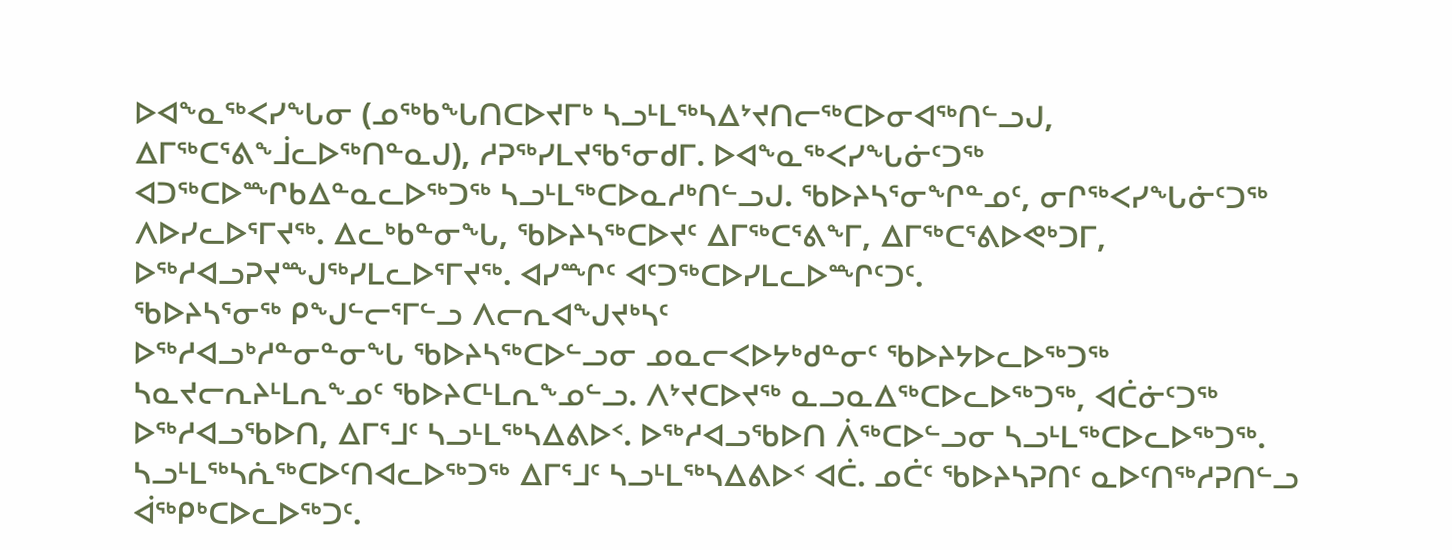ᐅᐊᖕᓇᖅᐸᓯᖕᒐᓂ (ᓄᖅᑲᖕᒐᑎᑕᐅᔪᒥᒃ ᓴᓗᒻᒪᖅᓴᐃᔾᔪᑎᓕᖅᑕᐅᓂᐊᖅᑎᓪᓗᒍ, ᐃᒥᖅᑕᕐᕕᖕᒨᓚᐅᖅᑎᓐᓇᒍ), ᓱᕈᖅᓯᒪᔪᖃᕐᓂᑯᒥ. ᐅᐊᖕᓇᖅᐸᓯᖕᒐᓃᑦᑐᖅ ᐊᑐᖅᑕᐅᖖᒋᑲᐃᓐᓇᓚᐅᖅᑐᖅ ᓴᓗᒻᒪᖅᑕᐅᓇᓱᒃᑎᓪᓗᒍ. ᖃᐅᔨᓴᕐᓂᖕᒋᓐᓄᑦ, ᓂᒋᖅᐸᓯᖕᒐᓃᑦᑐᖅ ᐱᐅᓯᓚᐅᕐᒥᔪᖅ. ᐃᓚᒃᑲᓐᓂᖕᒐ, ᖃᐅᔨᓴᖅᑕᐅᔪᑦ ᐃᒥᖅᑕᕐᕕᖕᒥ, ᐃᒥᖅᑕᕐᕕᐅᕙᒃᑐᒥ, ᐅᖅᓱᐊᓗᕈᔪᖖᒍᖅᓯᒪᓚᐅᕐᒥᔪᖅ. ᐊᓯᖖᒋᑦ ᐊᑦᑐᖅᑕᐅᓯᒪᓚᐅᖖᒋᑦᑐᑦ.
ᖃᐅᔨᓴᕐᓂᖅ ᑭᖕᒍᓪᓕᕐᒥᓪᓗ ᐱᓕᕆᐊᖕᒍᔪᒃᓴᑦ
ᐅᖅᓱᐊᓗᒃᓱᓐᓂᓐᓂᖕᒐ ᖃᐅᔨᓴᖅᑕᐅᓪᓗᓂ ᓄᓇᓕᐸᐅᔭᒃᑯᓐᓂᑦ ᖃᐅᔨᔭᐅᓚᐅᖅᑐᖅ ᓴᓇᔪᓕᕆᔨᒻᒪᕆᖕᓄᑦ ᖃᐅᔨᑕᒻᒪᕆᖕᓄᓪᓗ. ᐱᔾᔪᑕᐅᔪᖅ ᓇᓗᓇᐃᖅᑕᐅᓚᐅᖅᑐᖅ, ᐊᑖᓃᑦᑐᖅ ᐅᖅᓱᐊᓗᖃᐅᑎ, ᐃᒥᕐᒧᑦ ᓴᓗᒻᒪᖅᓴᐃᕕᐅᑉ. ᐅᖅᓱᐊᓗᖃᐅᑎ ᐲᖅᑕᐅᓪᓗᓂ ᓴᓗᒻᒪᖅᑕᐅᓚᐅᖅᑐᖅ. ᓴᓗᒻᒪᖅᓴᕇᖅᑕᐅᑦᑎᐊᓚᐅᖅᑐᖅ ᐃᒥᕐᒧᑦ ᓴᓗᒻᒪᖅᓴᐃᕕᐅᑉ ᐊᑖ. ᓄᑖᑦ ᖃᐅᔨᓴᕈᑎᑦ ᓇᐅᑦᑎᖅᓱᕈᑎᓪᓗ ᐋᖅᑭᒃᑕᐅᓚᐅᖅᑐᑦ.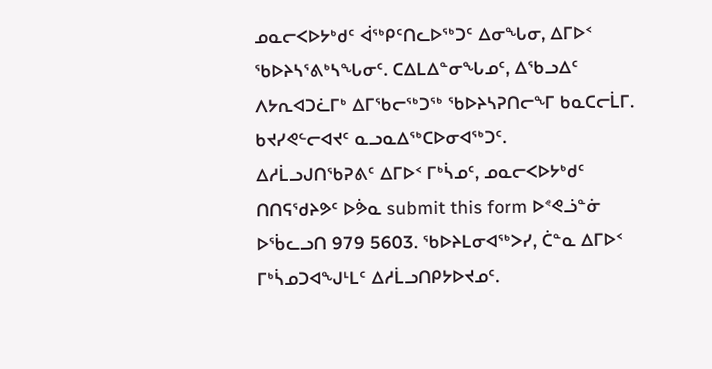ᓄᓇᓕᐸᐅᔭᒃᑯᑦ ᐋᖅᑭᑦᑎᓚᐅᖅᑐᑦ ᐃᓂᖕᒐᓂ, ᐃᒥᐅᑉ ᖃᐅᔨᓴᕐᕕᒃᓴᖕᒐᓂᑦ. ᑕᐃᒪᐃᓐᓂᖕᒐᓄᑦ, ᐃᖃᓗᐃᑦ ᐱᔭᕆᐊᑐᓛᒥᒃ ᐃᒥᖃᓕᖅᑐᖅ ᖃᐅᔨᓴᕈᑎᓕᖕᒥ ᑲᓇᑕᓕᒫᒥ.
ᑲᔪᓯᕙᓪᓕᐊᔪᑦ ᓇᓗᓇᐃᖅᑕᐅᓂᐊᖅᑐᑦ.
ᐃᓱᒫᓗᒍᑎᖃᕈᕕᑦ ᐃᒥᐅᑉ ᒥᒃᓵᓄᑦ, ᓄᓇᓕᐸᐅᔭᒃᑯᑦ ᑎᑎᕋᖁᔨᕗᑦ ᐅᕘᓇ submit this form ᐅᕝᕙᓘᓐᓃ ᐅᖄᓚᓗᑎ 979 5603. ᖃᐅᔨᒪᓂᐊᖅᐳᓯ, ᑖᓐᓇ ᐃᒥᐅᑉ ᒥᒃᓵᓄᑐᐊᖕᒍᒻᒪᑦ ᐃᓱᒫᓗᑎᑭᔭᐅᔪᓄᑦ.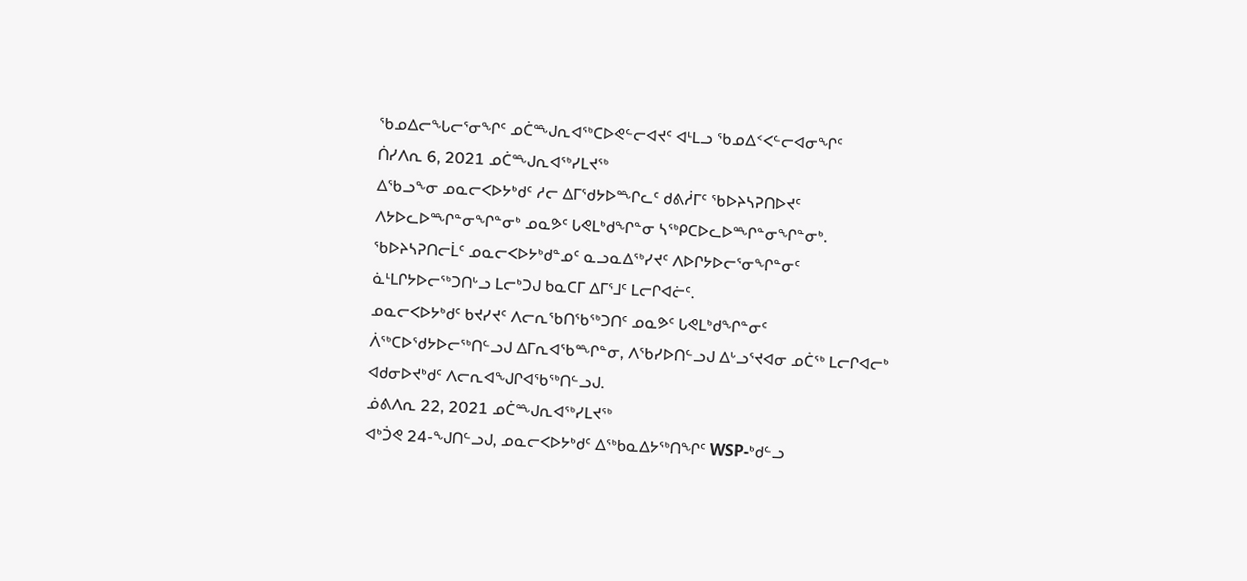ᖃᓄᐃᓕᖕᒐᓕᕐᓂᖕᒋᑦ ᓄᑖᖖᒍᕆᐊᖅᑕᐅᕙᓪᓕᐊᔪᑦ ᐊᒻᒪᓗ ᖃᓄᐃᑉᐸᓪᓕᐊᓂᖕᒋᑦ
ᑏᓯᐱᕆ 6, 2021 ᓄᑖᖖᒍᕆᐊᖅᓯᒪᔪᖅ
ᐃᖃᓗᖕᓂ ᓄᓇᓕᐸᐅᔭᒃᑯᑦ ᓱᓕ ᐃᒥᖁᔭᐅᖖᒋᓚᑦ ᑯᕕᓲᒥᑦ ᖃᐅᔨᓴᕈᑎᐅᔪᑦ ᐱᔭᐅᓚᐅᖖᒋᓐᓂᖕᒋᓐᓂᒃ ᓄᓇᕗᑦ ᒐᕙᒪᒃᑯᖕᒋᓐᓂ ᓴᖅᑭᑕᐅᓚᐅᖖᒋᓐᓂᖕᒋᓐᓂᒃ. ᖃᐅᔨᓴᕈᑎᓕᒫᑦ ᓄᓇᓕᐸᐅᔭᒃᑯᓐᓄᑦ ᓇᓗᓇᐃᖅᓯᔪᑦ ᐱᐅᒋᔭᐅᓕᕐᓂᖕᒋᓐᓂᑦ ᓈᒻᒪᒋᔭᐅᓕᖅᑐᑎᒡᓗ ᒪᓕᒃᑐᒍ ᑲᓇᑕᒥ ᐃᒥᕐᒧᑦ ᒪᓕᒋᐊᓖᑦ.
ᓄᓇᓕᐸᐅᔭᒃᑯᑦ ᑲᔪᓯᔪᑦ ᐱᓕᕆᖃᑎᖃᖅᑐᑎᑦ ᓄᓇᕗᑦ ᒐᕙᒪᒃᑯᖕᒋᓐᓂᑦ ᐲᖅᑕᐅᖁᔭᐅᓕᖅᑎᓪᓗᒍ ᐃᒥᕆᐊᖃᖖᒋᓐᓂ, ᐱᖃᓯᐅᑎᓪᓗᒍ ᐃᒡᓗᕐᔪᐊᓂ ᓄᑖᖅ ᒪᓕᒋᐊᓕᒃ ᐊᑯᓂᐅᔪᒃᑯᑦ ᐱᓕᕆᐊᖕᒍᒋᐊᖃᖅᑎᓪᓗᒍ.
ᓅᕕᐱᕆ 22, 2021 ᓄᑖᖖᒍᕆᐊᖅᓯᒪᔪᖅ
ᐊᒃᑑᕙ 24-ᖕᒍᑎᓪᓗᒍ, ᓄᓇᓕᐸᐅᔭᒃᑯᑦ ᐃᖅᑲᓇᐃᔭᖅᑎᖕᒋᑦ WSP-ᒃᑯᓪᓗ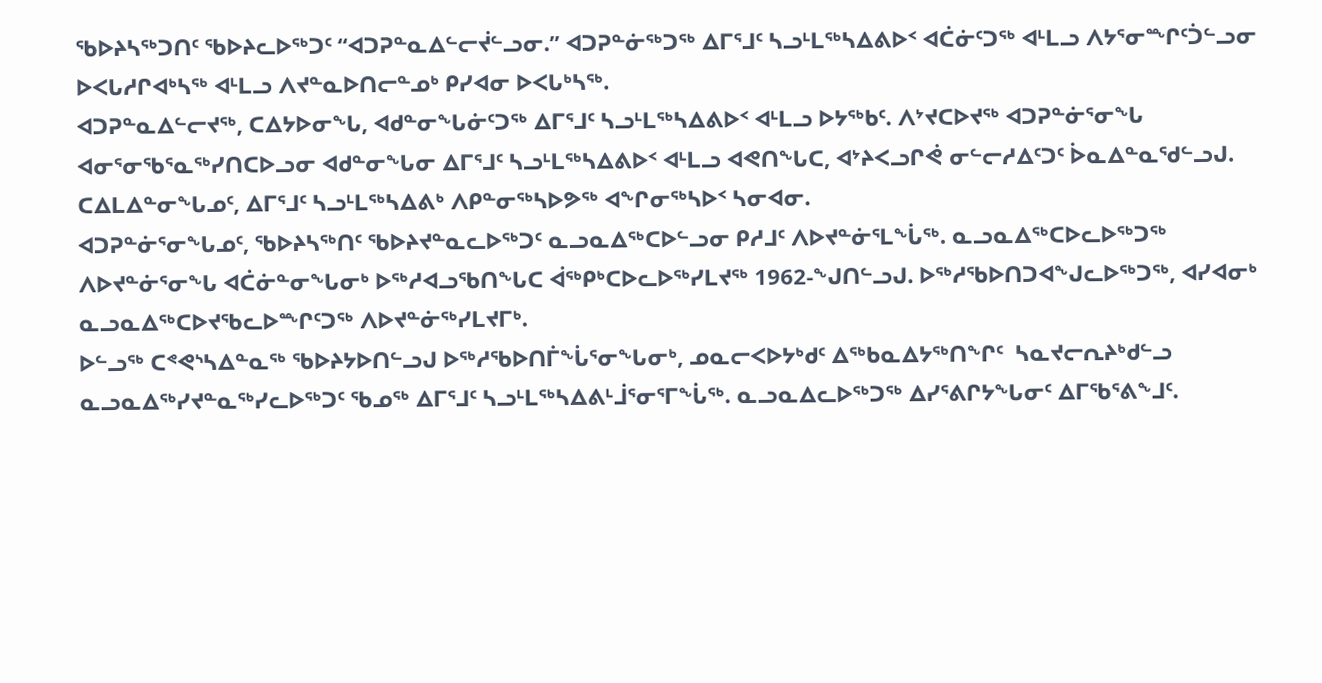ᖃᐅᔨᓴᖅᑐᑎᑦ ᖃᐅᔨᓚᐅᖅᑐᑦ “ᐊᑐᕈᓐᓇᐃᓪᓕᔫᓪᓗᓂ.” ᐊᑐᕈᓐᓃᖅᑐᖅ ᐃᒥᕐᒧᑦ ᓴᓗᒻᒪᖅᓴᐃᕕᐅᑉ ᐊᑖᓃᑦᑐᖅ ᐊᒻᒪᓗ ᐱᔭᕐᓂᖖᒋᑦᑑᓪᓗᓂ ᐅᐸᒐᓱᒋᐊᒃᓴᖅ ᐊᒻᒪᓗ ᐱᔪᓐᓇᐅᑎᓕᓐᓄᒃ ᑭᓯᐊᓂ ᐅᐸᒐᒃᓴᖅ.
ᐊᑐᕈᓐᓇᐃᓪᓕᔪᖅ, ᑕᐃᔭᐅᓂᖕᒐ, ᐊᑯᓐᓂᖕᒐᓃᑦᑐᖅ ᐃᒥᕐᒧᑦ ᓴᓗᒻᒪᖅᓴᐃᕕᐅᑉ ᐊᒻᒪᓗ ᐅᔭᖅᑲᑦ. ᐱᔾᔪᑕᐅᔪᖅ ᐊᑐᕈᓐᓃᕐᓂᖕᒐ ᐊᓂᕐᓂᖃᕐᓇᖅᓯᑎᑕᐅᓗᓂ ᐊᑯᓐᓂᖕᒐᓂ ᐃᒥᕐᒧᑦ ᓴᓗᒻᒪᖅᓴᐃᕕᐅᑉ ᐊᒻᒪᓗ ᐊᕙᑎᖕᒐᑕ, ᐊᔾᔨᐸᓗᒋᕚ ᓂᓪᓕᓱᐃᑦᑐᑦ ᐆᓇᐃᓐᓇᖁᓪᓗᒍ. ᑕᐃᒪᐃᓐᓂᖕᒐᓄᑦ, ᐃᒥᕐᒧᑦ ᓴᓗᒻᒪᖅᓴᐃᕕᒃ ᐱᑭᓐᓂᖅᓴᐅᕗᖅ ᐊᖕᒋᓂᖅᓴᐅᑉ ᓴᓂᐊᓂ.
ᐊᑐᕈᓐᓃᕐᓂᖕᒐᓄᑦ, ᖃᐅᔨᓴᖅᑎᑦ ᖃᐅᔨᔪᓐᓇᓚᐅᖅᑐᑦ ᓇᓗᓇᐃᖅᑕᐅᓪᓗᓂ ᑭᓱᒧᑦ ᐱᐅᔪᓐᓃᕐᒪᖕᒑᖅ. ᓇᓗᓇᐃᖅᑕᐅᓚᐅᖅᑐᖅ ᐱᐅᔪᓐᓃᕐᓂᖕᒐ ᐊᑖᓃᓐᓂᖕᒐᓂᒃ ᐅᖅᓱᐊᓗᖃᑎᖕᒐᑕ ᐋᖅᑭᒃᑕᐅᓚᐅᖅᓯᒪᔪᖅ 1962-ᖕᒍᑎᓪᓗᒍ. ᐅᖅᓱᖃᐅᑎᑐᐊᖕᒍᓚᐅᖅᑐᖅ, ᐊᓯᐊᓂᒃ ᓇᓗᓇᐃᖅᑕᐅᔪᖃᓚᐅᖖᒋᑦᑐᖅ ᐱᐅᔪᓐᓃᖅᓯᒪᔪᒥᒃ.
ᐅᓪᓗᖅ ᑕᕝᕙᔅᓴᐃᓐᓇᖅ ᖃᐅᔨᔭᐅᑎᓪᓗᒍ ᐅᖅᓱᖃᐅᑎᒦᖕᒑᕐᓂᖕᒐᓂᒃ, ᓄᓇᓕᐸᐅᔭᒃᑯᑦ ᐃᖅᑲᓇᐃᔭᖅᑎᖕᒋᑦ  ᓴᓇᔪᓕᕆᔨᒃᑯᓪᓗ ᓇᓗᓇᐃᖅᓯᔪᓐᓇᖅᓯᓚᐅᖅᑐᑦ ᖃᓄᖅ ᐃᒥᕐᒧᑦ ᓴᓗᒻᒪᖅᓴᐃᕕᒻᒨᕐᓂᕐᒥᖕᒑᖅ. ᓇᓗᓇᐃᓚᐅᖅᑐᖅ ᐃᓯᕐᕕᒋᔭᖕᒐᓂᑦ ᐃᒥᖃᕐᕕᖕᒧᑦ.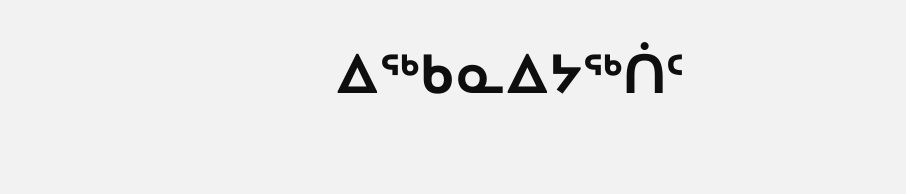ᐃᖅᑲᓇᐃᔭᖅᑏᑦ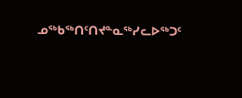ᓄᖅᑲᖅᑎᑦᑎᔪᓐᓇᖅᓯᓚᐅᖅᑐᑦ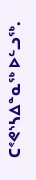ᑕᕝᕙᔅᓴᐃᓐᓇᖅ ᐅᓪᓗᖅ.